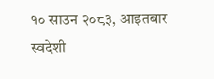१० साउन २०८३, आइतबार
स्वदेशी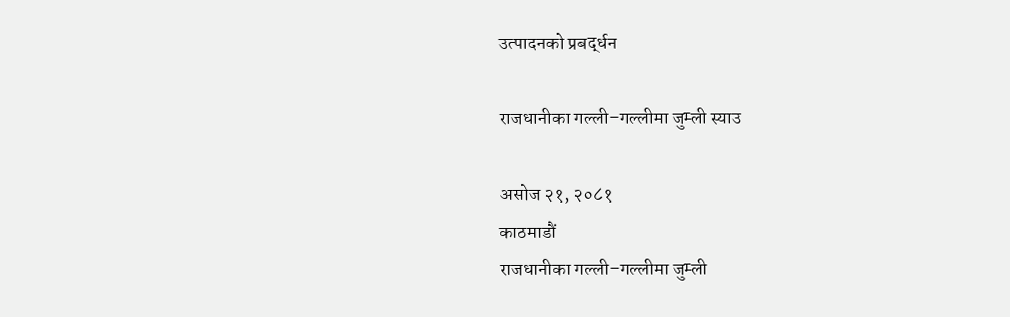उत्पादनको प्रबर्द्धन

राजधानीका गल्ली–गल्लीमा जुम्ली स्याउ

असोज २१, २०८१
काठमाडौं
राजधानीका गल्ली–गल्लीमा जुम्ली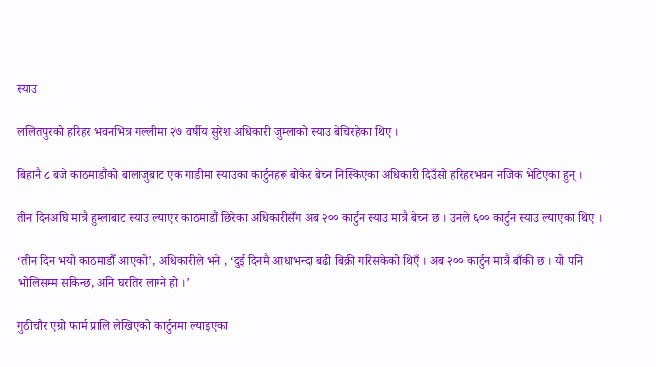स्याउ

ललितपुरको हरिहर भवनभित्र गल्लीमा २७ वर्षीय सुरेश अधिकारी जुम्लाको स्याउ बेचिरहेका थिए ।

बिहानै ८ बजे काठमाडौंको बालाजुबाट एक गाडीमा स्याउका कार्टुनहरू बोकेर बेच्न निस्किएका अधिकारी दिउँसो हरिहरभवन नजिक भेटिएका हुन् ।

तीन दिनअघि मात्रै हुम्लाबाट स्याउ ल्याएर काठमाडौं छिरेका अधिकारीसँग अब २०० कार्टुन स्याउ मात्रै बेच्न छ । उनले ६०० कार्टुन स्याउ ल्याएका थिए ।

‘तीन दिन भयो काठमाडौँ आएको’, अधिकारीले भने , ‘दुई दिनमै आधाभन्दा बढी बिक्री गरिसकेको थिएँ । अब २०० कार्टुन मात्रै बाँकी छ । यो पनि भोलिसम्म सकिन्छ, अनि घरतिर लाग्ने हो ।’

गुठीचौर एग्रो फार्म प्रालि लेखिएको कार्टुनमा ल्याइएका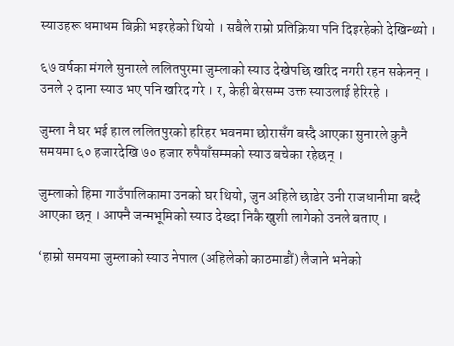स्याउहरू धमाधम बिक्री भइरहेको थियो । सबैले राम्रो प्रतिक्रिया पनि दिइरहेको देखिन्थ्यो ।

६७ वर्षका मंगले सुनारले ललितपुरमा जुम्लाको स्याउ देखेपछि खरिद नगरी रहन सकेनन् । उनले २ दाना स्याउ भए पनि खरिद गरे । र, केही बेरसम्म उक्त स्याउलाई हेरिरहे ।

जुम्ला नै घर भई हाल ललितपुरको हरिहर भवनमा छोरासँग बस्दै आएका सुनारले कुनै समयमा ६० हजारदेखि ७० हजार रुपैयाँसम्मको स्याउ बचेका रहेछन् ।

जुम्लाको हिमा गाउँपालिकामा उनको घर थियो, जुन अहिले छाडेर उनी राजधानीमा बस्दै आएका छन् । आफ्नै जन्मभूमिको स्याउ देख्दा निकै खुशी लागेको उनले बताए ।

‘हाम्रो समयमा जुम्लाको स्याउ नेपाल (अहिलेको काठमाडौं) लैजाने भनेको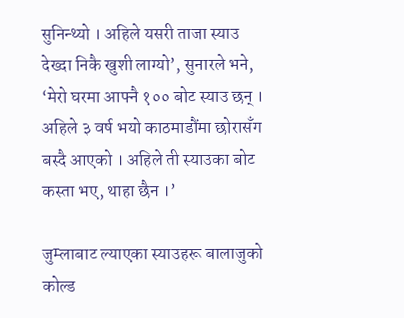सुनिन्थ्यो । अहिले यसरी ताजा स्याउ देख्दा निकै खुशी लाग्यो’, सुनारले भने, ‘मेरो घरमा आफ्नै १०० बोट स्याउ छन् । अहिले ३ वर्ष भयो काठमाडौंमा छोरासँग बस्दै आएको । अहिले ती स्याउका बोट कस्ता भए, थाहा छैन ।’

जुम्लाबाट ल्याएका स्याउहरू बालाजुको कोल्ड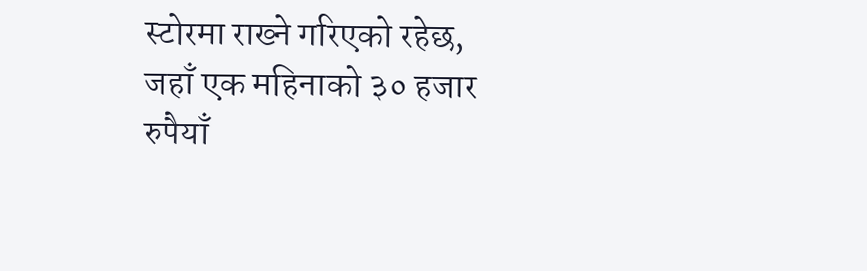स्टोरमा राख्ने गरिएको रहेछ, जहाँ एक महिनाको ३० हजार रुपैयाँ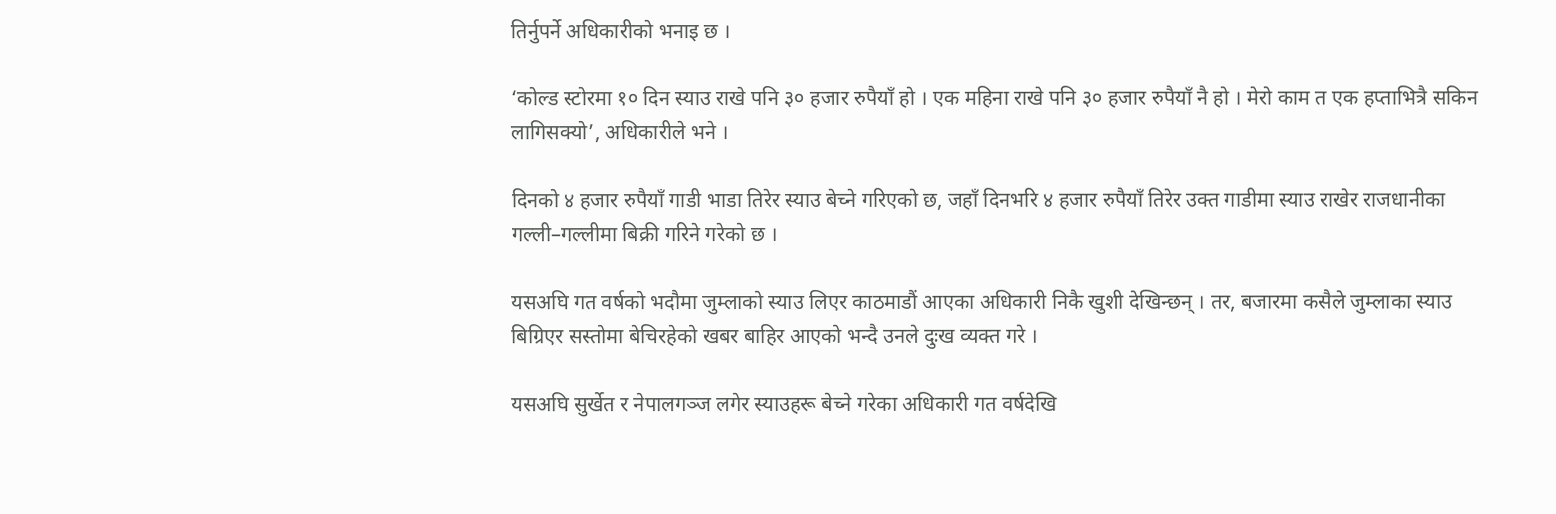तिर्नुपर्ने अधिकारीको भनाइ छ ।

‘कोल्ड स्टोरमा १० दिन स्याउ राखे पनि ३० हजार रुपैयाँ हो । एक महिना राखे पनि ३० हजार रुपैयाँ नै हो । मेरो काम त एक हप्ताभित्रै सकिन लागिसक्यो’, अधिकारीले भने ।

दिनको ४ हजार रुपैयाँ गाडी भाडा तिरेर स्याउ बेच्ने गरिएको छ, जहाँ दिनभरि ४ हजार रुपैयाँ तिरेर उक्त गाडीमा स्याउ राखेर राजधानीका गल्ली–गल्लीमा बिक्री गरिने गरेको छ ।

यसअघि गत वर्षको भदौमा जुम्लाको स्याउ लिएर काठमाडौं आएका अधिकारी निकै खुशी देखिन्छन् । तर, बजारमा कसैले जुम्लाका स्याउ बिग्रिएर सस्तोमा बेचिरहेको खबर बाहिर आएको भन्दै उनले दुःख व्यक्त गरे ।

यसअघि सुर्खेत र नेपालगञ्ज लगेर स्याउहरू बेच्ने गरेका अधिकारी गत वर्षदेखि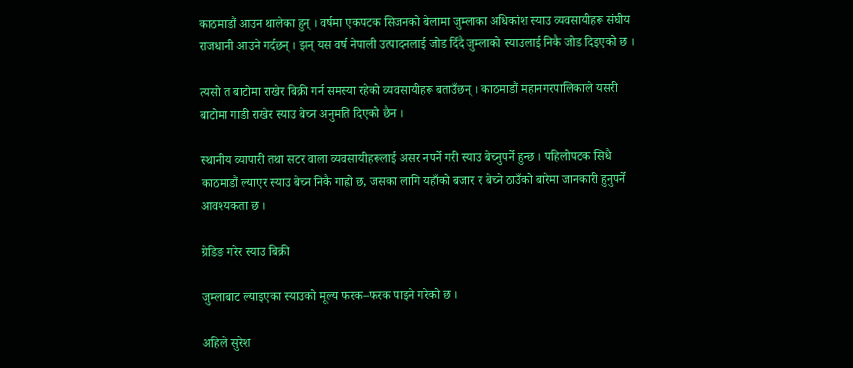काठमाडौं आउन थालेका हुन् । वर्षमा एकपटक सिजनको बेलामा जुम्लाका अधिकांश स्याउ व्यवसायीहरू संघीय राजधानी आउने गर्दछन् । झन् यस वर्ष नेपाली उत्पादनलाई जोड दिँदै जुम्लाको स्याउलाई निकै जोड दिइएको छ ।

त्यसो त बाटोमा राखेर बिक्री गर्न समस्या रहेको व्यवसायीहरू बताउँछन् । काठमाडौं महानगरपालिकाले यसरी बाटोमा गाडी राखेर स्याउ बेच्न अनुमति दिएको छैन ।

स्थानीय व्यापारी तथा सटर वाला व्यवसायीहरूलाई असर नपर्ने गरी स्याउ बेच्नुपर्ने हुन्छ । पहिलोपटक सिधै काठमाडौं ल्याएर स्याउ बेच्न निकै गाह्रो छ, जसका लागि यहाँको बजार र बेच्ने ठाउँको बारेमा जानकारी हुनुपर्ने आवश्यकता छ ।

ग्रेडिङ गरेर स्याउ बिक्री

जुम्लाबाट ल्याइएका स्याउको मूल्य फरक–फरक पाइने गरेको छ ।

अहिले सुरेश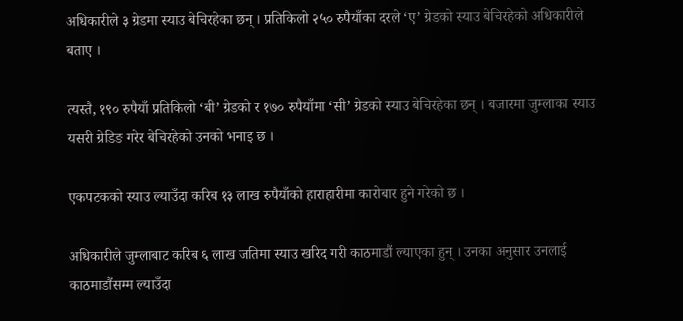अधिकारीले ३ ग्रेडमा स्याउ बेचिरहेका छन् । प्रतिकिलो २५० रुपैयाँका दरले ‘ए’ ग्रेडको स्याउ बेचिरहेको अधिकारीले बताए ।

त्यस्तै, १९० रुपैयाँ प्रतिकिलो ‘बी’ ग्रेडको र १७० रुपैयाँमा ‘सी’ ग्रेडको स्याउ बेचिरहेका छन् । बजारमा जुम्लाका स्याउ यसरी ग्रेडिङ गरेर बेचिरहेको उनको भनाइ छ ।

एकपटकको स्याउ ल्याउँदा करिब १३ लाख रुपैयाँको हाराहारीमा कारोबार हुने गरेको छ ।

अधिकारीले जुम्लाबाट करिब ६ लाख जतिमा स्याउ खरिद गरी काठमाडौं ल्याएका हुन् । उनका अनुसार उनलाई काठमाडौंसम्म ल्याउँदा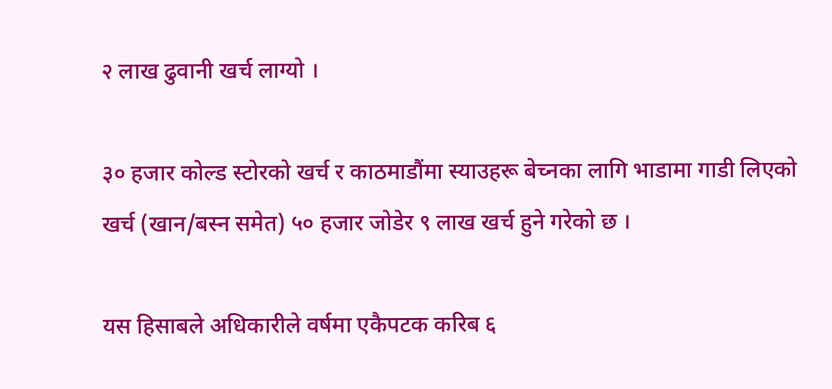२ लाख ढुवानी खर्च लाग्यो ।

३० हजार कोल्ड स्टोरको खर्च र काठमाडौंमा स्याउहरू बेच्नका लागि भाडामा गाडी लिएको खर्च (खान/बस्न समेत) ५० हजार जोडेर ९ लाख खर्च हुने गरेको छ ।

यस हिसाबले अधिकारीले वर्षमा एकैपटक करिब ६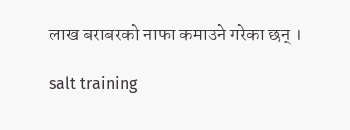लाख बराबरको नाफा कमाउने गरेका छन् ।

salt training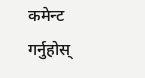कमेन्ट गर्नुहोस्